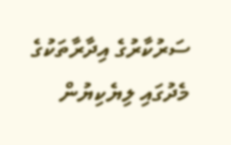ސަރުކާރުގެ އިދާރާތަކުގެ މެދުގައި ލިޔެކިޔުން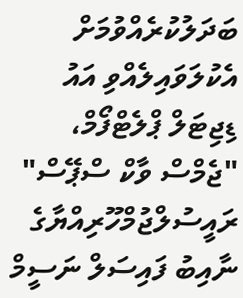ބަދަލުކުރެއްވުމަށް އެކުލަވައިލެއްވި އައު ޑިޖިޓަލް ޕްލެޓްފޯމް، "ޖެމްސް ވާކް ސްޕޭސް" ރައީސުލްޖުމްހޫރިއްޔާގެ ނާއިބު ފައިސަލް ނަސީމް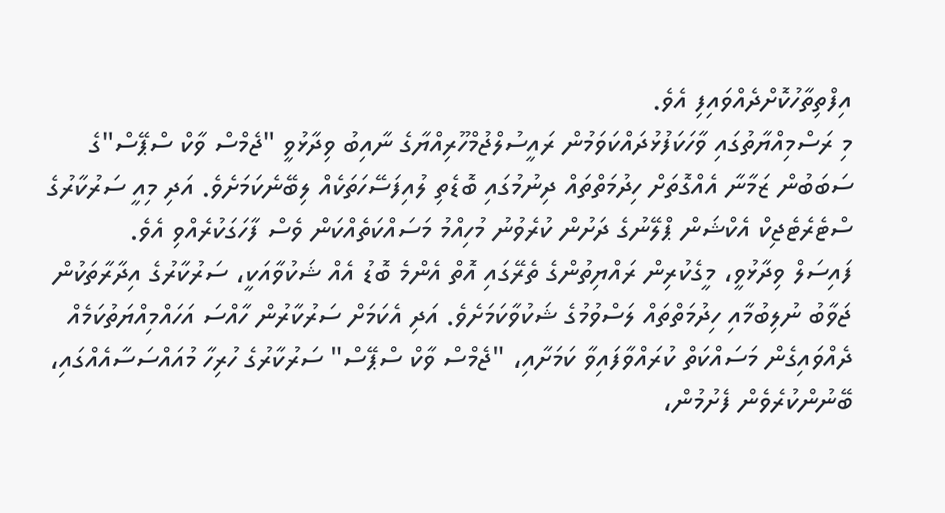އިފްތިތާހުކޮށްދެއްވައިފި އެވެ.
މި ރަސްމިއްޔާތުގައި ވާހަކަފުޅުދައްކަވަމުން ރައީސުލްޖުމްހޫރިއްޔާގެ ނާއިބު ވިދާޅުވީ "ޖެމްސް ވާކް ސްޕޭސް"ގެ ސަބަބުން ޒަމާނާ އެއްގޮތަށް ހިދުމަތްތައް ދިނުމުގައި ބޮޑެތި ލުއިފަސޭހަތަކެއް ލިބޭނެކަމަށެވެ. އަދި މިއީ ސަރުކާރުގެ ސްޓެރެޓެޖިކް އެކްޝަން ޕްލޭނުގެ ދަށުން ކުރެވުނު މުހިއްމު މަސައްކަތެއްކަން ވެސް ފާހަގަކުރެއްވި އެވެ.
ފައިސަލް ވިދާޅުވީ، މީގެކުރިން ރައްޔިތުންގެ ތެރޭގައި އޮތް އެންމެ ބޮޑު އެއް ޝަކުވާއަކީ، ސަރުކާރުގެ އިދާރާތަކުން ޖަވާބު ނުލިބުމާއި ހިދުމަތްތައް ލަސްވުމުގެ ޝަކުވާކަމަށެވެ. އަދި އެކަމަށް ސަރުކާރުން ހާއްސަ އަހައްމިއްޔަތުކަމެއް ދެއްވައިގެން މަސައްކަތް ކުރައްވާފައިވާ ކަމަށާއި، "ޖެމްސް ވާކް ސްޕޭސް" ސަރުކާރުގެ ހުރިހާ މުއައްސަސާއެއްގައި، ބޭނުންކުރެވެން ފެށުމުން،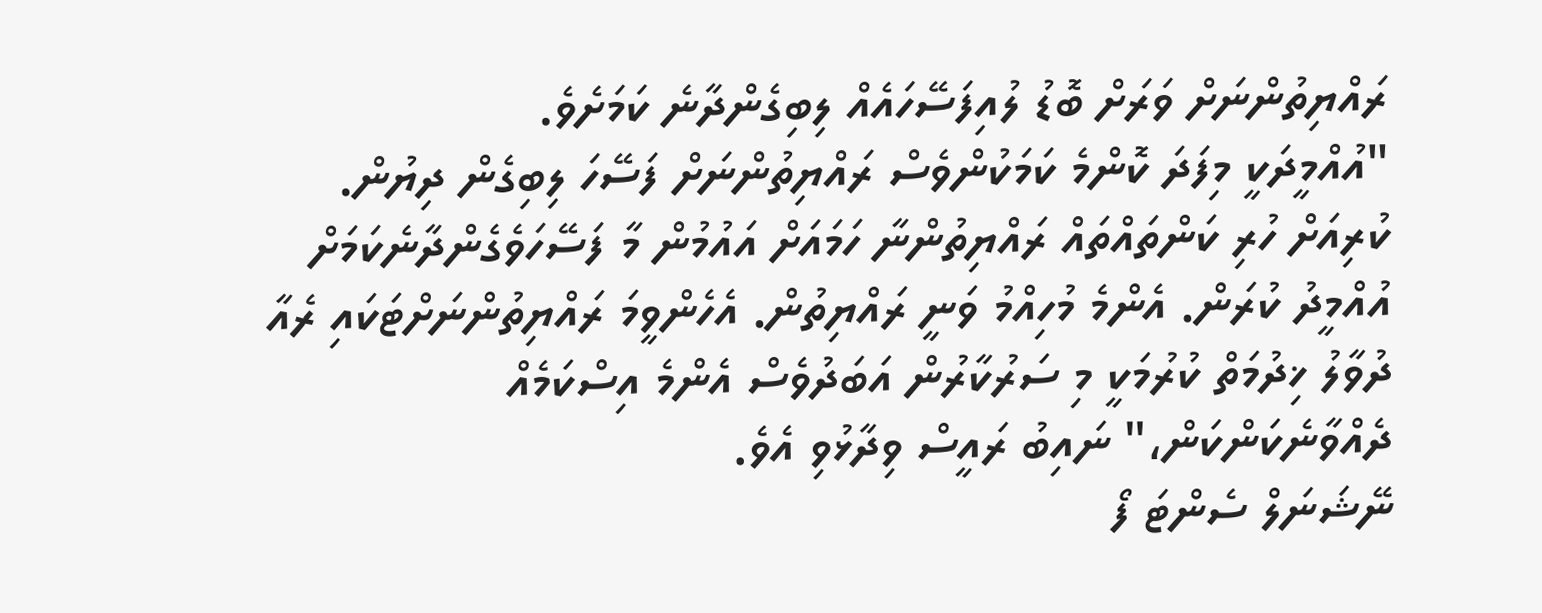ރައްޔިތުންނަށް ވަރަށް ބޮޑު ލުއިފަސޭހައެއް ލިބިގެންދާނެ ކަމަށެވެ.
"އުއްމީދަކީ މިފަދަ ކޮންމެ ކަމަކުންވެސް ރައްޔިތުންނަށް ފަސޭހަ ލިބިގެން ދިޔުން. ކުރިއަށް ހުރި ކަންތައްތައް ރައްޔިތުންނާ ހަމައަށް އައުމުން މާ ފަސޭހަވެގެންދާނެކަމަށް އުއްމީދު ކުރަން. އެންމެ މުހިއްމު ވަނީ ރައްޔިތުން. އެހެންވީމަ ރައްޔިތުންނަށްޓަކައި ރެއާ ދުވާލު ޚިދުމަތް ކުރުމަކީ މި ސަރުކާރުން އަބަދުވެސް އެންމެ އިސްކަމެއް ދެއްވާނެކަންކަން،" ނައިބު ރައީސް ވިދާޅުވި އެވެ.
ނޭޝަނަލް ސެންޓަ ފޯ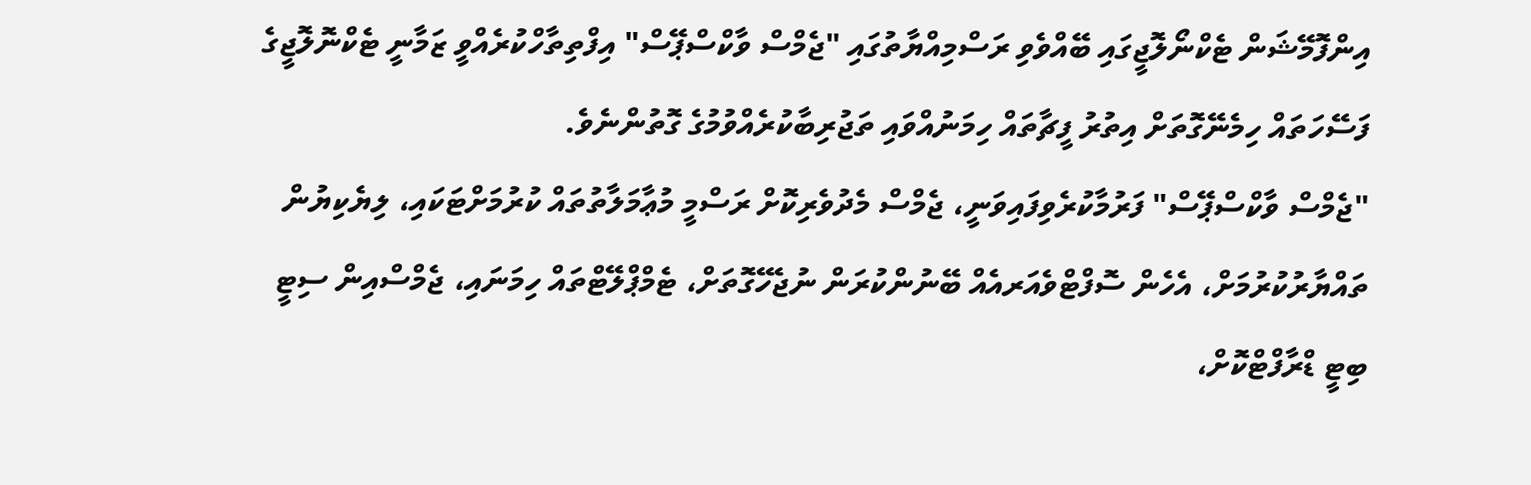އިންފޮމޭޝަން ޓެކްނޯލޮޖީގައި ބޭއްވެވި ރަސްމިއްޔާތުގައި "ޖެމްސް ވާކްސްޕޭސް" އިފްތިތާހްކުރެއްވީ ޒަމާނީ ޓެކްނޮލޮޖީގެ ފަސޭހަތައް ހިމެނޭގޮތަށް އިތުރު ފީޗާތައް ހިމަނުއްވައި ތަޖުރިބާކުރެއްވުމުގެ ގޮތުންނެވެ.
"ޖެމްސް ވާކްސްޕޭސް" ފަރުމާކުރެވިފައިވަނީ، ޖެމްސް މެދުވެރިކޮށް ރަސްމީ މުޢާމަލާތުތައް ކުރުމަށްޓަކައި، ލިޔެކިޔުން ތައްޔާރުކުރުމަށް، އެހެން ސޮފްޓްވެއަރއެއް ބޭނުންކުރަން ނުޖެހޭގޮތަށް، ޓެމްޕްލޭޓްތައް ހިމަނައި، ޖެމްސްއިން ސިޓީ ބިޓީ ޑްރާފްޓްކޮށް،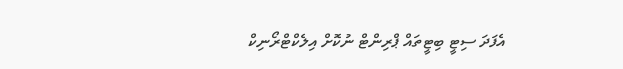އެފަދަ ސިޓީ ބިޓީތައް ޕްރިންޓް ނުކޮށް އިލެކްޓްރޯނިކް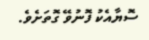ސޮޔާއެކު ފޮނުވޭ ގޮތަށެވެ.